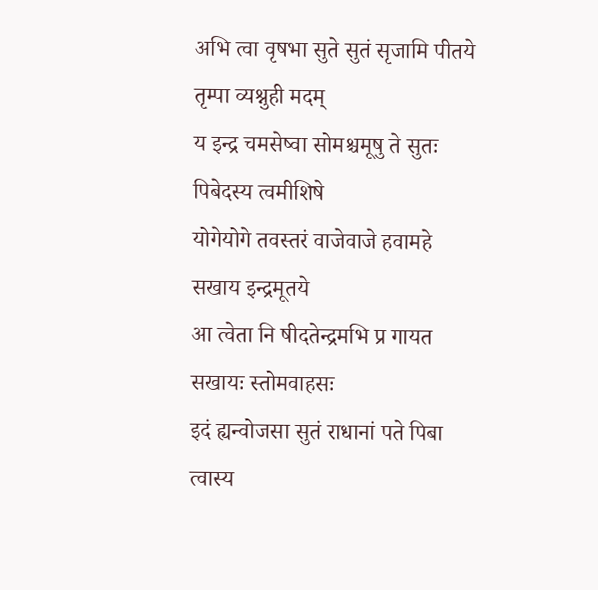अभि त्वा वृषभा सुते सुतं सृजामि पीतये तृम्पा व्यश्नुही मदम्
य इन्द्र चमसेष्वा सोमश्चमूषु ते सुतः पिबेदस्य त्वमीशिषे
योगेयोगे तवस्तरं वाजेवाजे हवामहे सखाय इन्द्रमूतये
आ त्वेता नि षीदतेन्द्रमभि प्र गायत सखायः स्तोमवाहसः
इदं ह्यन्वोजसा सुतं राधानां पते पिबा त्वास्य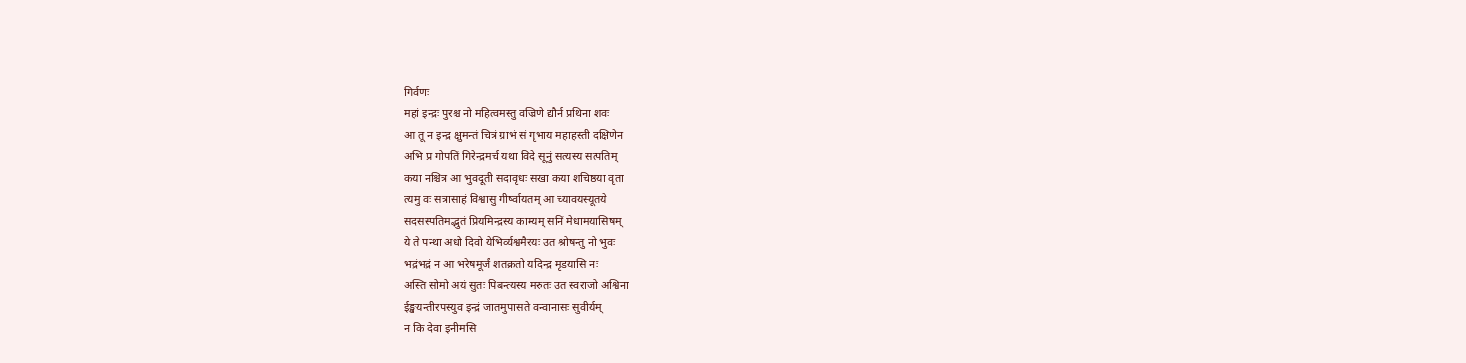गिर्वणः
महां इन्द्रः पुरश्च नो महित्वमस्तु वज्रिणे द्यौर्न प्रथिना शवः
आ तू न इन्द्र क्षुमन्तं चित्रं ग्राभं सं गृभाय महाहस्ती दक्षिणेन
अभि प्र गोपतिं गिरेन्द्रमर्च यथा विदे सूनुं सत्यस्य सत्पतिम्
कया नश्चित्र आ भुवदूती सदावृधः सखा कया शचिष्ठया वृता
त्यमु वः सत्रासाहं विश्वासु गीर्ष्वायतम् आ च्यावयस्यूतये
सदसस्पतिमद्भुतं प्रियमिन्द्रस्य काम्यम् सनिं मेधामयासिषम्
ये ते पन्था अधो दिवो येभिर्व्यश्वमैरयः उत श्रोषन्तु नो भुवः
भद्रंभद्रं न आ भरेषमूर्जं शतक्रतो यदिन्द्र मृडयासि नः
अस्ति सोमो अयं सुतः पिबन्त्यस्य मरुतः उत स्वराजो अश्विना
ईङ्खयन्तीरपस्युव इन्द्रं जातमुपासते वन्वानासः सुवीर्यम्
न कि देवा इनीमसि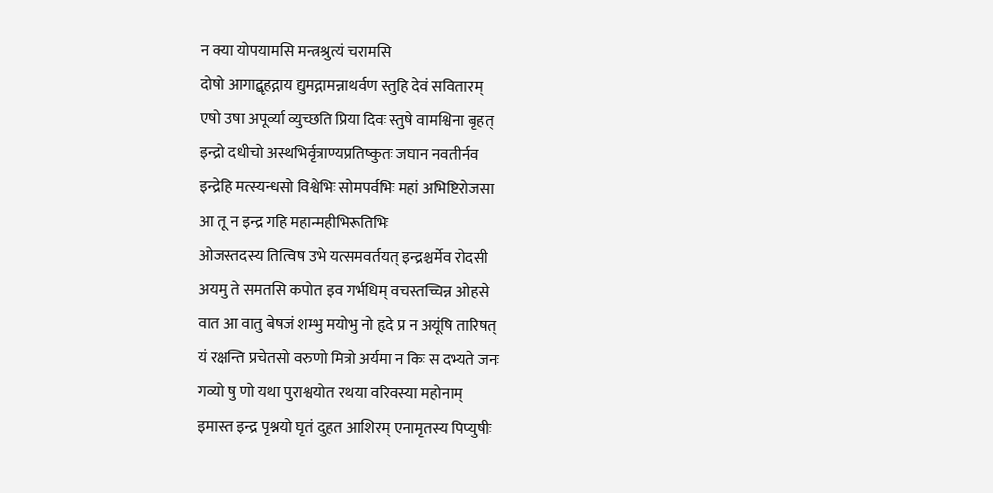न क्या योपयामसि मन्त्रश्रुत्यं चरामसि
दोषो आगाद्बृहद्गाय द्युमद्गामन्नाथर्वण स्तुहि देवं सवितारम्
एषो उषा अपूर्व्या व्युच्छति प्रिया दिवः स्तुषे वामश्विना बृहत्
इन्द्रो दधीचो अस्थभिर्वृत्राण्यप्रतिष्कुतः जघान नवतीर्नव
इन्द्रेहि मत्स्यन्धसो विश्वेभिः सोमपर्वभिः महां अभिष्टिरोजसा
आ तू न इन्द्र गहि महान्महीभिरूतिभिः
ओजस्तदस्य तित्विष उभे यत्समवर्तयत् इन्द्रश्चर्मेव रोदसी
अयमु ते समतसि कपोत इव गर्भधिम् वचस्तच्चिन्न ओहसे
वात आ वातु बेषजं शम्भु मयोभु नो हृदे प्र न अयूंषि तारिषत्
यं रक्षन्ति प्रचेतसो वरुणो मित्रो अर्यमा न किः स दभ्यते जनः
गव्यो षु णो यथा पुराश्वयोत रथया वरिवस्या महोनाम्
इमास्त इन्द्र पृश्नयो घृतं दुहत आशिरम् एनामृतस्य पिप्युषीः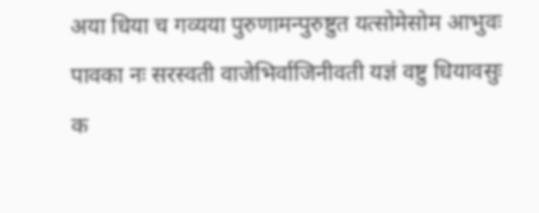अया धिया च गव्यया पुरुणामन्पुरुष्टुत यत्सोमेसोम आभुवः
पावका नः सरस्वती वाजेभिर्वाजिनीवती यज्ञं वष्टु धियावसुः
क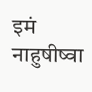इमं नाहुषीष्वा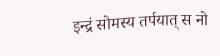इन्द्रं सोमस्य तर्पयात् स नो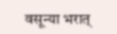वसून्या भरात्